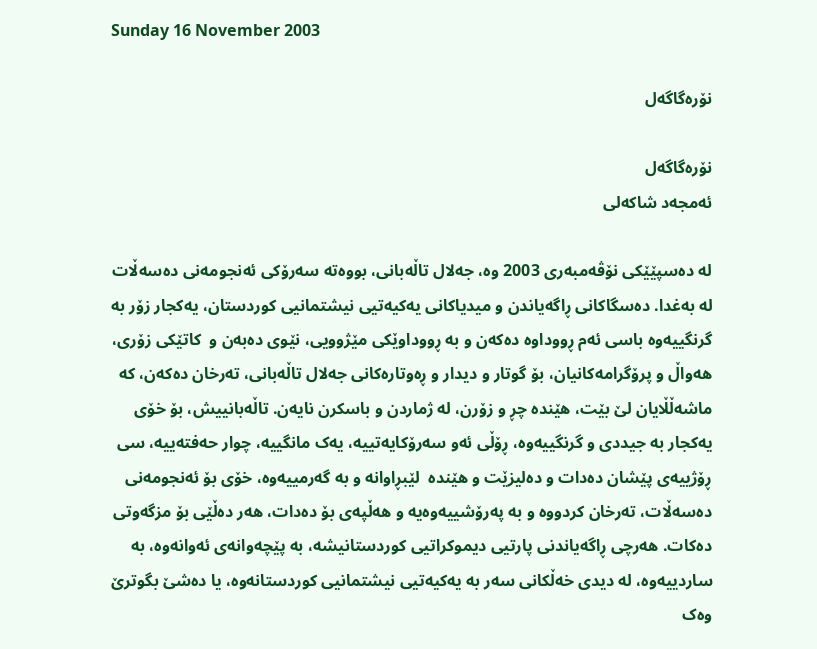Sunday 16 November 2003

نۆره‌گاگه‌ل

نۆره‌گاگه‌ل
ئه‌مجه‌د شاکه‌لی

له‌ ده‌سپێێکی نۆڤه‌مبه‌ری 2003 وه‌، جه‌لال تاڵه‌بانی، بووه‌ته‌ سه‌رۆکی ئه‌نجومه‌نی ده‌سه‌ڵات له‌ به‌غدا. ده‌سگاکانی ڕاگه‌یاندن و میدیاکانی یه‌کیه‌تیی نیشتمانیی کوردستان، یه‌کجار زۆر به‌ گرنگییه‌وه‌ باسی ئه‌م ڕووداوه‌ ده‌که‌ن و به‌ ڕووداوێکی مێژوویی، نێوی ده‌به‌ن و  کاتێکی زۆری، هه‌واڵ و پرۆگرامه‌کانیان، بۆ گوتار و دیدار و ڕه‌وتاره‌کانی جه‌لال تاڵه‌بانی، ته‌رخان ده‌که‌ن، که‌ ماشه‌ڵڵایان لێ بێت، هێنده‌ چڕ و زۆرن، له‌ ژماردن و باسکرن نایه‌ن. تاڵه‌بانییش، بۆ خۆی یه‌کجار به‌ جیددی و گرنگییه‌وه‌، ڕۆڵی ئه‌و سه‌رۆکایه‌تییه‌، یه‌ک مانگییه‌، چوار حه‌فته‌ییه‌، سی ڕۆژییه‌ی پێشان ده‌دات و ده‌لیزێت و هێنده‌  لێبڕاوانه‌ و به‌ گه‌رمییه‌وه‌، خۆی بۆ ئه‌نجومه‌نی ده‌سه‌ڵات، ته‌رخان کردووه‌ و به‌ په‌رۆشییه‌وه‌یه‌ و هه‌ڵپه‌ی بۆ ده‌دات، هه‌ر ده‌ڵێی بۆ مزگه‌وتی ده‌کات. هه‌رچی ڕاگه‌یاندنی پارتیی دیموکراتیی کوردستانیشه‌، به‌ پێچه‌وانه‌ی ئه‌وانه‌وه‌، به‌ ساردییه‌وه‌، له‌ دیدی خه‌ڵکانی سه‌ر به‌ یه‌کیه‌تیی نیشتمانیی کوردستانه‌وه‌، یا ده‌شێ بگوترێ وه‌ک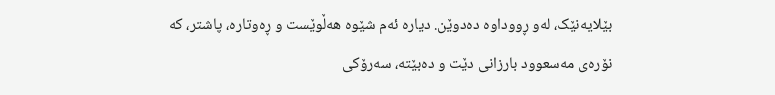بێلایه‌نێک، له‌و ڕووداوه‌ ده‌دوێن. دیاره‌ ئه‌م شێوه‌ هه‌ڵوێست و ڕه‌وتاره‌، پاشتر، که‌ نۆره‌ی مه‌سعوود بارزانی دێت و ده‌بێته‌، سه‌رۆکی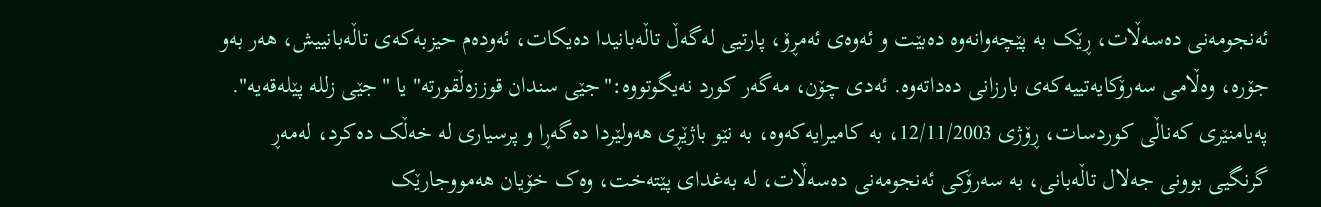ئه‌نجومه‌نی ده‌سه‌ڵات، ڕێک به‌ پێچه‌وانه‌وه‌ ده‌بێت و ئه‌وه‌ی ئه‌مڕۆ، پارتیی له‌گه‌ڵ تاڵه‌بانیدا ده‌یکات، ئه‌وده‌م حیزبه‌که‌ی تاڵه‌بانییش، هه‌ر به‌و جۆره‌، وه‌ڵامی سه‌رۆکایه‌تییه‌که‌ی بارزانی ده‌داته‌وه‌. ئه‌دی چۆن، مه‌گه‌ر کورد نه‌یگوتووه‌:"جێی سندان قوززه‌ڵقورته‌" یا "جێی زلله‌ پێله‌قه‌یه‌". په‌یامنێری که‌ناڵی کوردسات، ڕۆژی 12/11/2003، به‌ کامیرایه‌که‌وه‌، به‌ نێو باژێڕی هه‌ولێردا ده‌گه‌ڕا و پرسیاری له‌ خه‌ڵک ده‌کرد، له‌مه‌ڕ گرنگیی بوونی جه‌لال تاڵه‌بانی، به‌ سه‌رۆکی ئه‌نجومه‌نی ده‌سه‌ڵات، له‌ به‌غدای پێته‌خت، وه‌ک خۆیان هه‌مووجارێک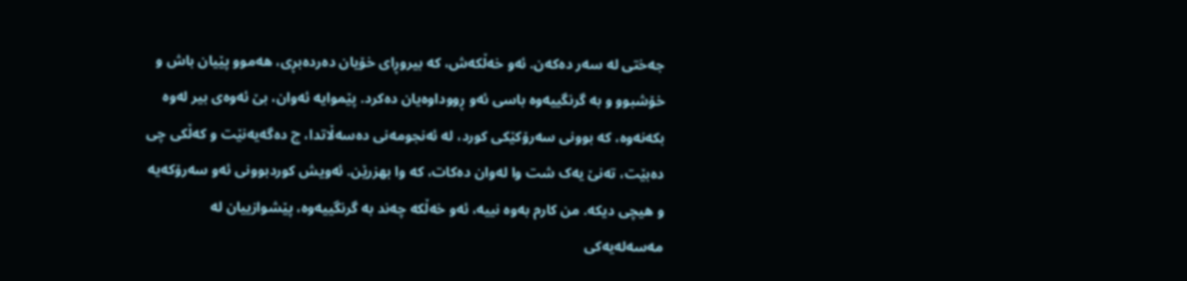جه‌ختی له‌ سه‌ر ده‌که‌ن. ئه‌و خه‌ڵکه‌ش، که‌ بیروڕای خۆیان ده‌رده‌بڕی، هه‌موو پێیان باش و خۆشبوو و به‌ گرنگییه‌وه‌ باسی ئه‌و ڕووداوه‌یان ده‌کرد. پێموایه‌ ئه‌وان، بێ ئه‌وه‌ی بیر له‌وه‌ بکه‌نه‌وه‌، که‌ بوونی سه‌رۆکێکی کورد، له‌ ئه‌نجومه‌نی ده‌سه‌ڵاتدا، چ ده‌گه‌یه‌نێت و که‌ڵکی چی ده‌بێت، ته‌نێ یه‌ک شت وا له‌وان ده‌کات، که‌ وا بهزرێن. ئه‌ویش کوردبوونی ئه‌و سه‌رۆکه‌یه‌ و هیچی دیکه‌. من کارم به‌وه‌ نییه‌، ئه‌و خه‌ڵکه‌ چه‌ند به‌ گرنگییه‌وه‌، پێشوازییان له‌ مه‌سه‌له‌یه‌کی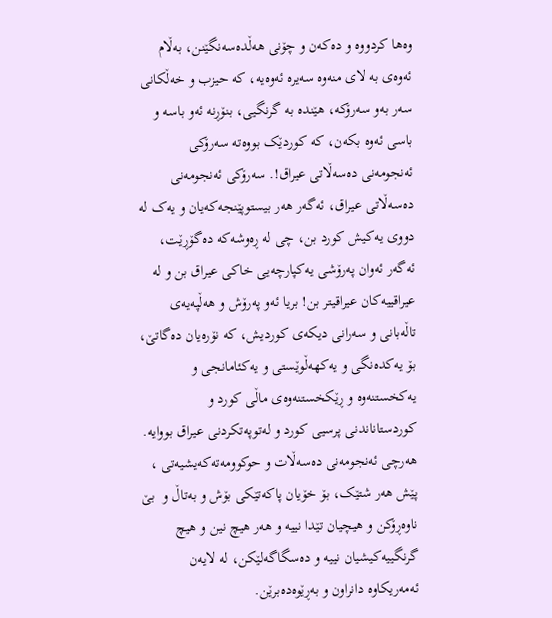وه‌ها کردووه‌ و ده‌که‌ن و چۆنی هه‌ڵده‌سه‌نگێنن، به‌ڵام ئه‌وه‌ی به‌ لای منه‌وه‌ سه‌یره‌ ئه‌وه‌یه‌، که‌ حیزب و خه‌ڵکانی سه‌ر به‌و سه‌رۆکه‌، هێنده‌ به‌ گرنگیی، بنۆڕنه‌ ئه‌و باسه‌ و باسی ئه‌وه‌ بکه‌ن، که‌ کوردێک بووه‌ته‌ سه‌رۆکی ئه‌نجومه‌نی ده‌سه‌ڵاتی عیراق!. سه‌رۆکی ئه‌نجومه‌نی ده‌سه‌ڵاتی عیراق، ئه‌گه‌ر هه‌ر بیستوپێنجه‌که‌یان و یه‌ک له‌ دووی یه‌کیش کورد بن، چی له‌ ڕه‌وشه‌که‌ ده‌گۆڕێت، ئه‌گه‌ر ئه‌وان په‌رۆشی یه‌کپارچه‌یی خاکی عیراق بن و له‌ عیراقییه‌کان عیراقیتر بن! بریا ئه‌و په‌رۆش و هه‌ڵپه‌یه‌ی تاڵه‌بانی و سه‌رانی دیکه‌ی کوردیش، که‌ نۆره‌یان ده‌گاتێ، بۆ یه‌کده‌نگی و یه‌کهه‌ڵوێستی و یه‌کئامانجی و یه‌کخستنه‌وه‌ و ڕێکخستنه‌وه‌ی ماڵی کورد و کوردستاناندنی پرسیی کورد و له‌توپه‌تکردنی عیراق بووایه‌. هه‌رچی ئه‌نجومه‌نی ده‌سه‌ڵات و حوکوومه‌ته‌که‌یشیه‌تی ، پێش هه‌ر شتێک، بۆ خۆیان پاکه‌تێکی بۆش و به‌تاڵ و  بێ ناوه‌ڕۆکن و هیچیان تێدا نییه‌ و هه‌ر هیچ نین و هیچ گرنگییه‌کیشیان نییه‌ و ده‌سگاگه‌لێکن، له‌ لایه‌ن ئه‌مه‌ریکاوه‌ دانراون و به‌ڕێوه‌ده‌برێن.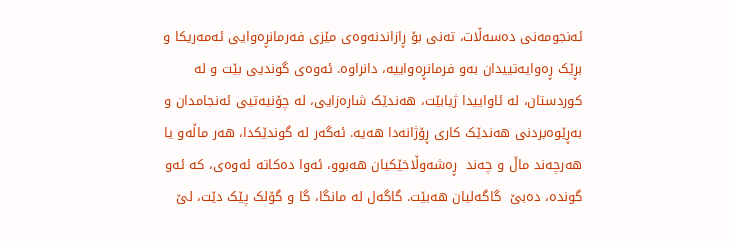ئه‌نجومه‌نی ده‌سه‌ڵات، ته‌نی بۆ ڕازاندنه‌وه‌ی مێزی فه‌رمانڕه‌وایی ئه‌مه‌ریکا و بڕێک ڕه‌وایه‌تییدان به‌و فرمانڕه‌واییه‌، دانراوه‌. ئه‌وه‌ی گوندیی بێت و له‌ کوردستان، له‌ ئاواییدا ژیابێت، هه‌ندێک شاره‌زایی، له‌ چۆنیه‌تیی ئه‌نجامدان و به‌ڕێوه‌بردنی هه‌ندێک کاری ڕۆژانه‌دا هه‌یه‌. ئه‌گه‌ر له‌ گوندێکدا، هه‌ر ماڵه‌و یا هه‌رچه‌ند ماڵ و چه‌ند  ڕه‌شه‌وڵاخێکیان هه‌بوو، ئه‌وا ده‌کاته‌ ئه‌وه‌ی، که‌ ئه‌و گونده‌، ده‌بێ  گاگه‌لیان هه‌بێت. گاگه‌ل له‌ مانگا، گا و گۆلک پێک دێت، لێ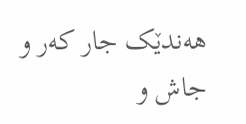هه‌ندێک جار که‌ر و جاش و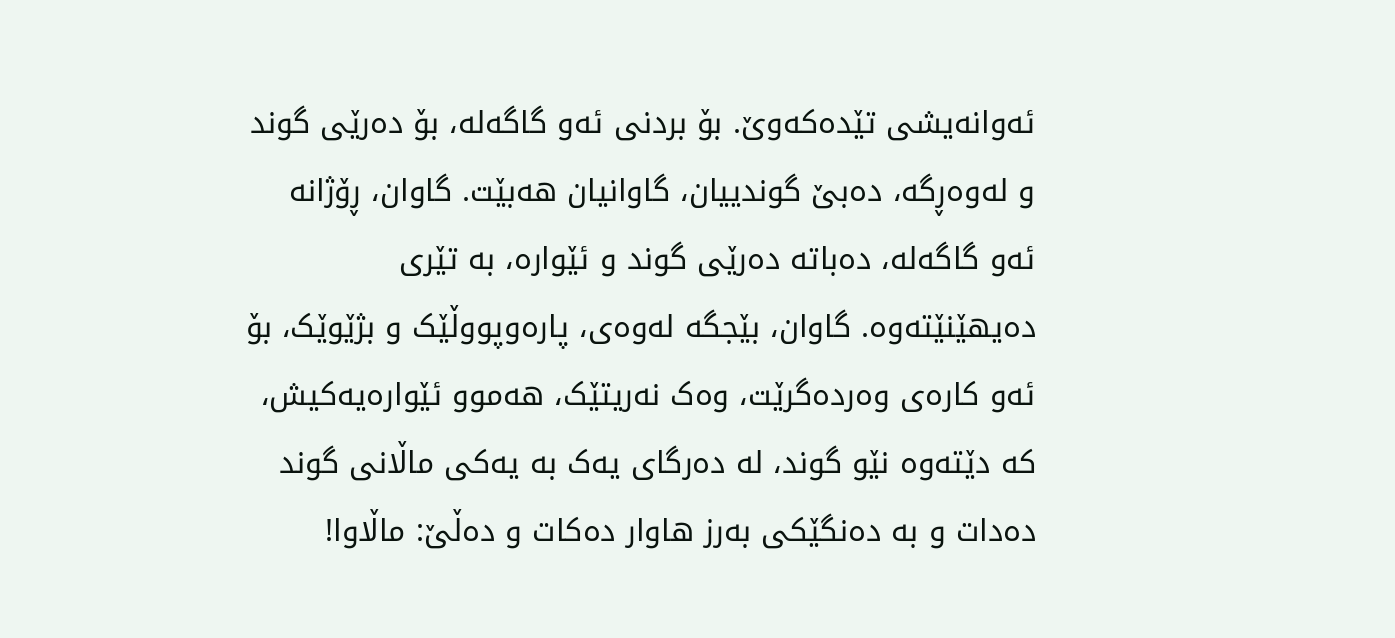ئه‌وانه‌یشی تێده‌که‌وێ. بۆ بردنی ئه‌و گاگه‌له‌، بۆ ده‌رێی گوند و له‌وه‌ڕگه‌، ده‌بێ گوندییان، گاوانیان هه‌بێت. گاوان، ڕۆژانه‌ ئه‌و گاگه‌له‌، ده‌باته‌ ده‌رێی گوند و ئێواره‌، به‌ تێری ده‌یهێنێته‌وه‌. گاوان، بێجگه‌ له‌وه‌ی، پاره‌وپووڵێک و بژێوێک، بۆ ئه‌و کاره‌ی وه‌رده‌گرێت، وه‌ک نه‌ریتێک، هه‌موو ئێواره‌یه‌کیش، که‌ دێته‌وه‌ نێو گوند، له‌ ده‌رگای یه‌ک به‌ یه‌کی ماڵانی گوند ده‌دات و به‌ ده‌نگێکی به‌رز هاوار ده‌کات و ده‌ڵێ: ماڵاوا!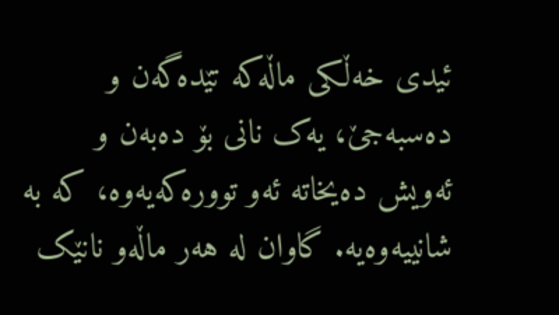ئیدی خه‌ڵکی ماڵه‌که‌ تێده‌گه‌ن و ده‌سبه‌جێ، یه‌ک نانی بۆ ده‌به‌ن و ئه‌ویش ده‌یخاته‌ ئه‌و تووره‌که‌یه‌وه‌، که‌ به‌ شانییه‌وه‌یه‌. گاوان له‌ هه‌ر ماڵه‌و نانێک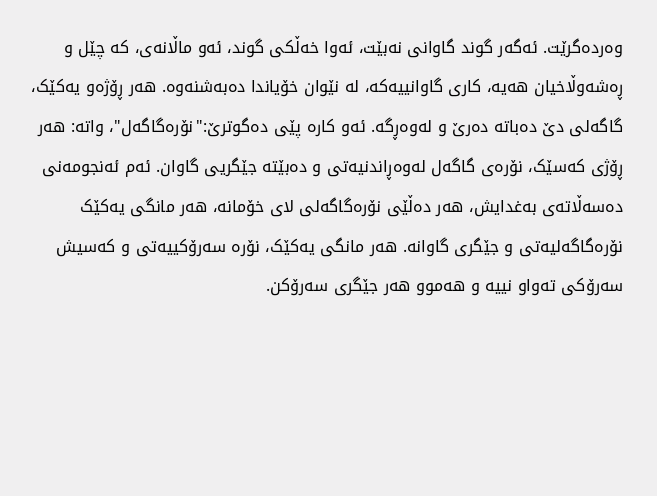وه‌رده‌گرێت. ئه‌گه‌ر گوند گاوانی نه‌بێت، ئه‌وا خه‌ڵکی گوند، ئه‌و ماڵانه‌ی، که‌ چێل و ڕه‌شه‌وڵاخیان هه‌یه‌، کاری گاوانییه‌که‌، له‌ نێوان خۆیاندا ده‌به‌شنه‌وه‌. هه‌ر ڕۆژه‌و یه‌کێک، گاگه‌لی دێ ده‌باته‌ ده‌رێ و له‌وه‌ڕگه‌. ئه‌و کاره‌ پێی ده‌گوترێ:"نۆره‌گاگه‌ل"، واته‌: هه‌ر ڕۆژی که‌سێک، نۆره‌ی گاگه‌ل له‌وه‌ڕاندنیه‌تی و ده‌بێته‌ جێگریی گاوان. ئه‌م ئه‌نجومه‌نی ده‌سه‌ڵاته‌ی به‌غدایش، هه‌ر ده‌ڵێی نۆره‌گاگه‌لی لای خۆمانه‌، هه‌ر مانگی یه‌کێک نۆره‌گاگه‌لیه‌تی و جێگری گاوانه‌. هه‌ر مانگی یه‌کێک، نۆره‌ سه‌رۆکییه‌تی و که‌سیش سه‌رۆکی ته‌واو نییه‌ و هه‌موو هه‌ر جێگری سه‌رۆکن.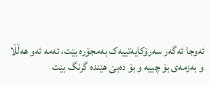ئه‌وجا ئه‌گه‌ر سه‌رۆکایه‌تییه‌ک به‌مجۆره‌ بێت، ئه‌مه‌ ئه‌و هه‌ڵڵا و به‌زمه‌ی بۆ چییه‌ و بۆ ده‌بێ هێنده‌ گرنگ بێت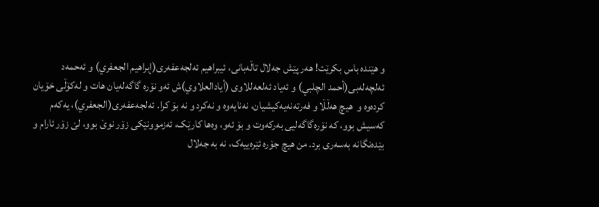و هێنده‌ باس بکرێت! هه‌ر پێش جه‌لال تاڵه‌بانی، ئیبراهیم ئه‌لجه‌عفه‌ری(إبراهیم الجعفري) و ئه‌حمه‌د ئه‌لچه‌له‌بی(أحمد الچلبي) و ئه‌یاد ئه‌لعه‌للاوی (أیادالعلاوي)ش ئه‌و نۆره‌ گاگه‌له‌یان هات و له‌کۆڵی خۆیان کرده‌وه‌ و  هیچ هه‌ڵڵا و فه‌رته‌نه‌یه‌کیشیان، نه‌نایه‌وه‌ و نه‌کرد و نه‌ بۆ کرا. ئه‌لجه‌عفه‌ری(الجعفري)، یه‌که‌م که‌سیش بوو، که‌ نۆره‌گاگه‌لیی به‌رکه‌وت و بۆ ئه‌و، وه‌ها کارێک، ئه‌زموونێکی زۆر نوێ بوو، لێ زۆر ئارام و بێده‌نگانه‌ به‌سه‌ری برد. من هیچ جۆره‌ ئێره‌ییه‌ک، نه‌ به‌ جه‌لال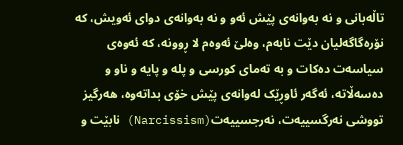تاڵه‌بانی و نه‌ به‌وانه‌ی پێش ئه‌و و نه‌ به‌وانه‌ی دوای ئه‌ویش، که‌ نۆره‌گاگه‌لیان دێت نابه‌م، وه‌لێ ئه‌وه‌م لا ڕوونه‌، که‌ ئه‌وه‌ی سیاسه‌ت ده‌کات و به‌ ته‌مای کورسی و پله‌ و پایه‌ و ناو و ده‌سه‌ڵاته‌، ئه‌گه‌ر ئاوڕێک له‌وانه‌ی پێش خۆی بداته‌وه‌، هه‌رگیز تووشی نه‌رگسییه‌ت، نه‌رجسییه‌ت(Narcissism) نابێت و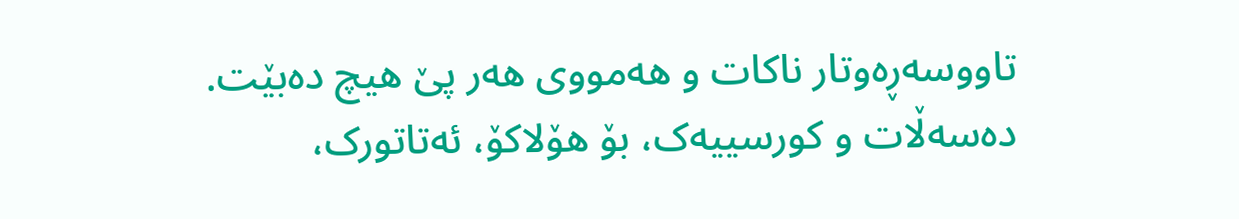تاووسه‌ڕه‌وتار ناکات و هه‌مووی هه‌ر پێ هیچ ده‌بێت. ده‌سه‌ڵات و کورسییه‌ک، بۆ هۆلاکۆ، ئه‌تاتورک،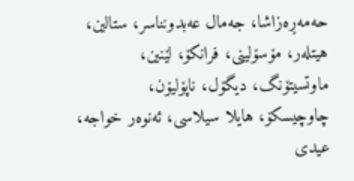حه‌مه‌ڕه‌زاشا، جه‌مال عه‌بدونناسر، ستالین، هیتله‌ر، مۆسۆلینی، فرانکۆ، لێنین، ماوتسیتۆنگ، دیگۆل، ناپۆلیۆن، چاوچیسکۆ، هایلا سیلاسی، ئه‌نوه‌ر خواجه‌، عیدی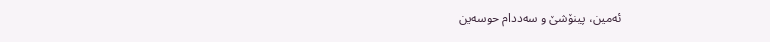ئه‌مین، پینۆشێ و سه‌ددام حوسه‌ین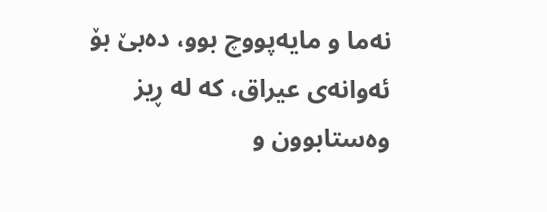نه‌ما و مایه‌پووچ بوو، ده‌بێ بۆ ئه‌وانه‌ی عیراق، که‌ له‌ ڕیز وه‌ستابوون و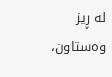له‌ ڕیز وه‌ستاون،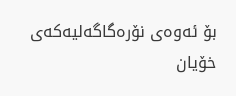بۆ ئه‌وه‌ی نۆره‌گاگه‌لیه‌که‌ی خۆیان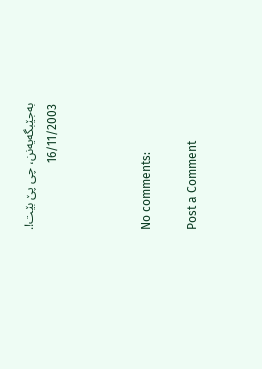به‌جێبگه‌یه‌نن، چی پێ بێت!.
16/11/2003



No comments:

Post a Comment